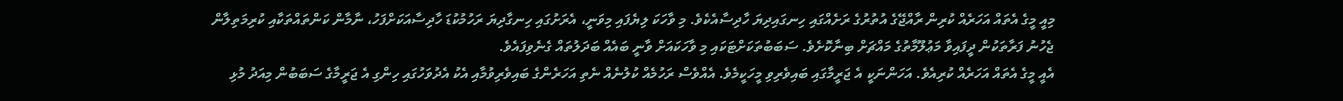މިއީ މީގެ އެތައް އަހަރެއް ކުރިން ރާއްޖޭގެ އުތުރުގެ ރަށެއްގައި ހިނގައިދިޔަ ހާދިސާއެކެވެ. މި ވާހަކަ ލިޔެފައި މިވަނީ، އެރަށުގައި ހިނގާދިޔަ ރަހުމުކުޑަ ހާދިސާއަކަށްފަހު، ނާމާން ކަންތައްތަކާއި ކުރިމަތިލާން ޖެހުނު ފަރާތަކުން ދީފައިވާ މަޢުލޫމާތުގެ މައްޗަށް ބިނާކޮށެވެ. ސަބަބުތަކަށްޓަކައި މި ވާހަކައަށް ވާނީ ބައެއް ބަދަލުތައް ގެނެވިފައެވެ.
އެއީ މީގެ އެތައް އަހަރެއް ކުރިއެވެ. އަހަންނަކީ އެ ޖަރީމާގައި ބައިވެރިވި މީހަކީމެވެ. އެއްވެސް ރަހުމެއް ކުލުނެއް ނެތި އަހަރެންގެ ބައިވެރިވުމާއި އެކު އެދުވަހުގައި ހިންގި އެ ޖަރީމާގެ ސަބަބުން މިއަދު މުޅި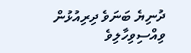ދުނިޔެ ބަނަވެ ދިރިއުޅުން ވިއްސިވިހާލިވެ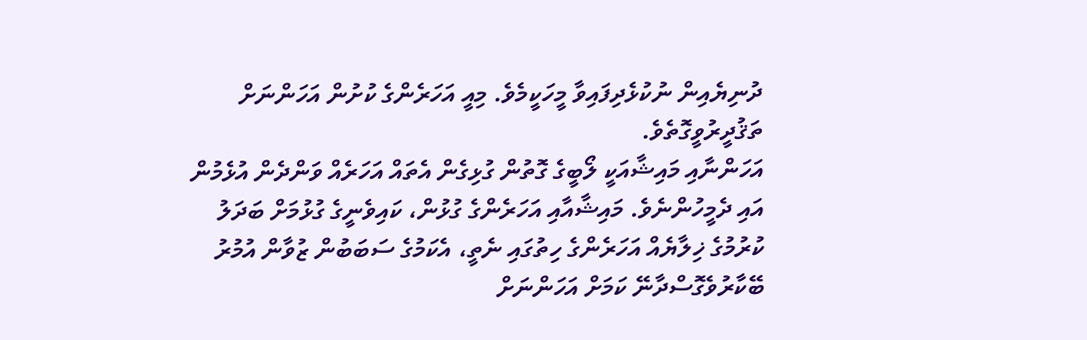ދުނިޔެއިން ނުކުޅެދިފައިވާ މީހަކީމެވެ. މިއީ އަހަރެންގެ ކުށުން އަހަންނަށް ތަޤުދީރުވީގޮތެވެ.
އަހަންނާއި މައިޝާއަކީ ލޯބީގެ ގޮތުން ގުޅިގެން އެތައް އަހަރެއް ވަންދެން އުޅެމުން އައި ދެމީހުންނެވެ. މައިޝާއާއި އަހަރެންގެ ގުޅުން، ކައިވެނީގެ ގުޅުމަށް ބަދަލު ކުރުމުގެ ޚިލާޔެއް އަހަރެންގެ ހިތުގައި ނެތީ، އެކަމުގެ ސަބަބުން ޒުވާން އުމުރު ބޭކާރުވެގޮސްދާނޭ ކަމަށް އަހަންނަށް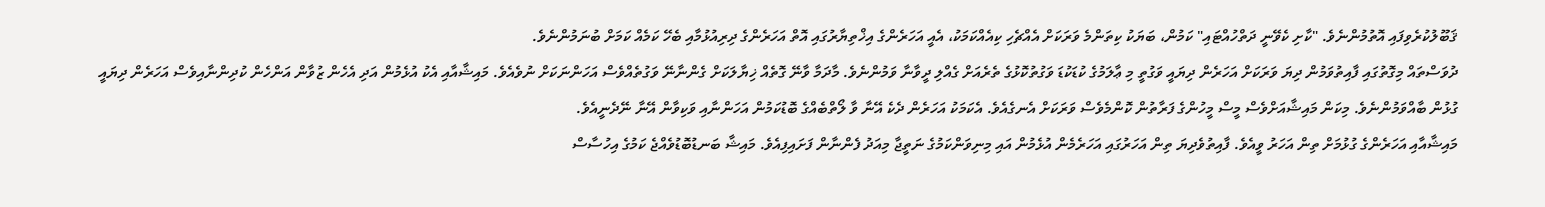ޤަބޫލުކުރެވިފައި އޮތުމުންނެވެ. "ކާށި ކެވޭނީ ދަތްހުއްޓައި" ކަމުން، ބަޔަކު ކިތަންމެ ވަރަކަށް އެއްޗެހި ކިއެއްކަމަކު، އެއީ އަހަރެންގެ އިޚްތިޔާރުގައި އޮތް އަހަރެންގެ ދިރިއުޅުމާއި ބެހޭ ކަމެއް ކަމަށް ބުނަމުންނެވެ.
ދުވަސްތައް މިގޮތުގައި ފާއިތުވަމުން ދިޔަ ވަރަކަށް އަހަރެން ދިޔައީ ވަގުތީ މި ޢާލަމުގެ ކުޑަކުޑަ ވަގުތުކޮޅުގެ ތެރެއަށް ގެއްލި ދީވާނާ ވަމުންނެވެ. މާދަމާ ވާނޭ ގޮތެއް ޚިޔާލަކަށް ގެންނާނޭ ވަގުތެއްވެސް އަހަންނަކަށް ނުވެއެވެ. މައިޝާއާއި އެކު އުޅެމުން އަދި އެހެން ޒުވާން އަންހެން ކުދިންނާއިވެސް އަހަރެން ދިޔައީ ގުޅުން ބާއްވަމުންނެވެ. މިކަން މައިޝާއަށްވެސް މީސް މީހުންގެ ފަރާތުން ކޮންމެވެސް ވަރަކަށް އެނގެއެވެ. އެކަމަކު އަހަރެން ދެކެ އޭނާ ވާ ލޯތްބެއްގެ ބޮޑުކަމުން އަހަންނާއި ވަކިވާން އޭނާ ނޭދެނީއެވެ.
މައިޝާއާއި އަހަރެންގެ ގުޅުމަށް ތިން އަހަރު ވީއެވެ. ފާއިތުވެދިޔަ ތިން އަހަރުގައި އަހަރެމެން އުޅެމުން އައި މިނިވަންކަމުގެ ނަތީޖާ މިއަދު ފެންނާން ފަށައިފިއެވެ. މައިޝާ ބަނޑުބޮޑުވެއްޖެ ކަމުގެ އިހުސާސް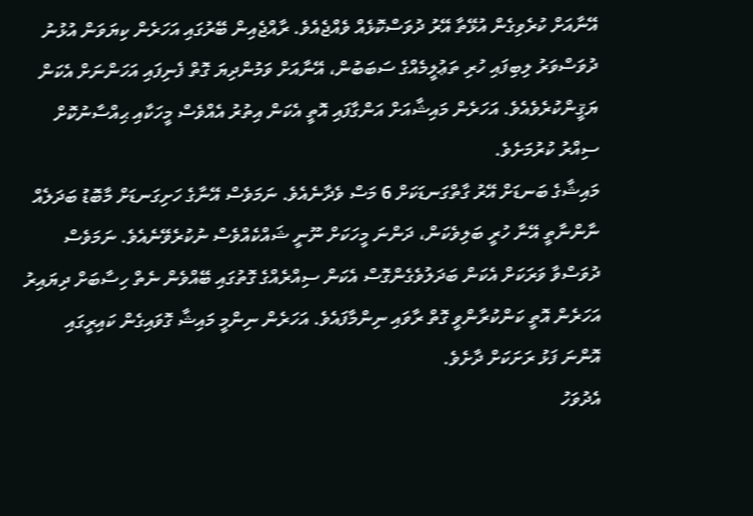އޭނާއަށް ކުރެވިގެން އުޅޭތާ އޭރު ދުވަސްކޮޅެއް ވެއްޖެއެވެ. ރާއްޖެއިން ބޭރުގައި އަހަރެން ކިޔަވަން އުޅުނު ދުވަސްވަރު ލިބިފައި ހުރި ތަޢުލީމެއްގެ ސަބަބުން، އޭނާއަށް ވަމުންދިޔަ ގޮތް ފެނިފައި އަހަންނަށް އެކަން ޔަޤީންކުރެވެއެވެ. އަހަރެން މައިޝާއަށް އަންގާފައި އޮތީ އެކަން އިތުރު އެއްވެސް މީހަކާއި ޙިއްސާނުކޮށް ސިއްރު ކުރުމަށެވެ.
މައިޝާގެ ބަނޑަށް އޭރު ގާތްގަނޑަކަށް 6 މަސް ވެދާނެއެވެ. ނަމަވެސް އޭނާގެ ހަށިގަނޑަށް މާބޮޑު ބަދަލެއް ނާންނާތީ އޭނާ ހުރީ ބަލިވެކަން، ދަންނަ މީހަކަށް ނޫނީ ޝައްކެއްވެސް ނުކުރެވޭނެއެވެ. ނަމަވެސް ދުވަސްވާ ވަރަކަށް އެކަން ބަދަލުވެގެންގޮސް އެކަން ސިއްރެއްގެ ގޮތުގައި ބޭއްވެން ނެތް ހިސާބަށް ދިޔައިރު އަހަރެން އޮތީ ކަންކުރާންވީ ގޮތް ރާވައި ނިންމާފައެވެ. އަހަރެން ނިންމީ މައިޝާ ގޮވައިގެން ކައިރީގައި އޮންނަ ފަޅު ރަށަކަށް ދާށެވެ.
އެދުވަހު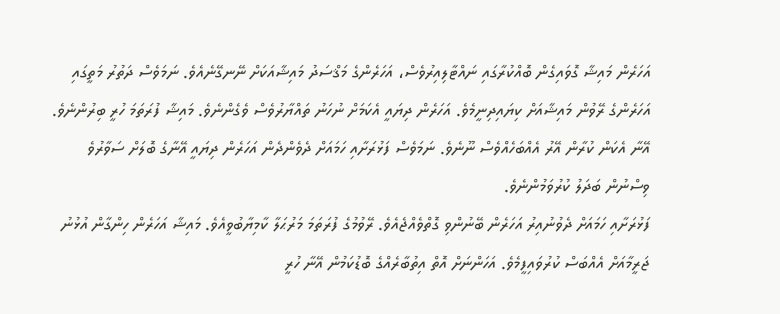އަހަރެން މައިޝާ ގޮވައިގެން ބޮއްކުރާގައި ނައްޓާލިއިރުވެސް، އަހަރެންގެ މަޤްސަދު މައިޝާއަކަށް ނޭނގޭނެއެވެ. ނަމަވެސް ދަތުރު މަތީގައި އަހަރެންގެ ރޭވުން މައިޝާއަށް ކިޔައިދިނީމެވެ. އަހަރެން ދިޔައީ އެކަމަށް ނުހަނު ތައްޔާރުވެސް ވެގެންނެވެ. މައިޝާ ފުރަތަމަ ހުރީ ބިރުންނެވެ. އޭނާ އެކަން ކުރާން އޭރު އެއްބަހެއްވެސް ނޫނެވެ. ނަމަވެސް ފަޅުރަށާއި ހަމައަށް ދެވެންދެން އަހަރެން ދިޔައީ އޭނާގެ ބޮލަށް ސަވާރުވެ ވިސްނުން ބަދަލު ކުރުވަމުންނެވެ.
ފަޅުރަށާއި ހަމައަށް ދެވުނުއިރު އަހަރެން ބޭނުންވި ގޮތްވެއްޖެއެވެ. ރޭވުމުގެ ފުރަތަމަ މަރުޙަލާ ކާމިޔާބުވީއެވެ. މައިޝާ އަހަރެން ހިންގާން އުޅުނު ޖަރީމާއަށް އެއްބަސް ކުރުވައިފީމެވެ. އަހަންނަށް އޮތް އިތުބާރެއްގެ ބޮޑުކަމުން އޭނާ ހުރީ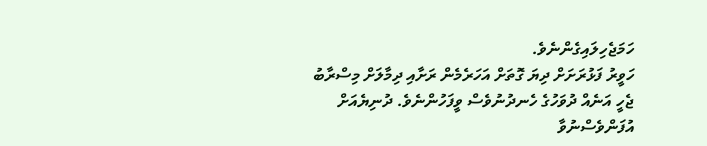ހަމަޖެހިލައިގެންނެވެ.
ހަވީރު ފަޅުރަށަށް ދިޔަ ގޮތަށް އަހަރެމެން ރަށާއި ދިމާލަށް މިސްރާބު ޖެހީ އަނެއް ދުވަހުގެ ހެނދުނުވެސް ވީފަހުންނެވެ. ދުނިޔެއަށް އުފަންވެސްނުވާ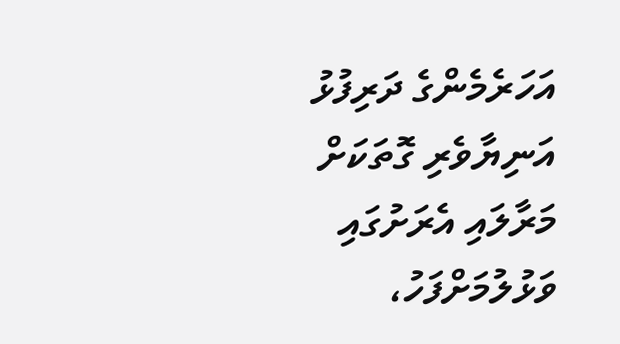އަހަރެމެންގެ ދަރިފުޅު އަނިޔާވެރި ގޮތަކަށް މަރާލައި އެރަށުގައި ވަޅުލުމަށްފަހު،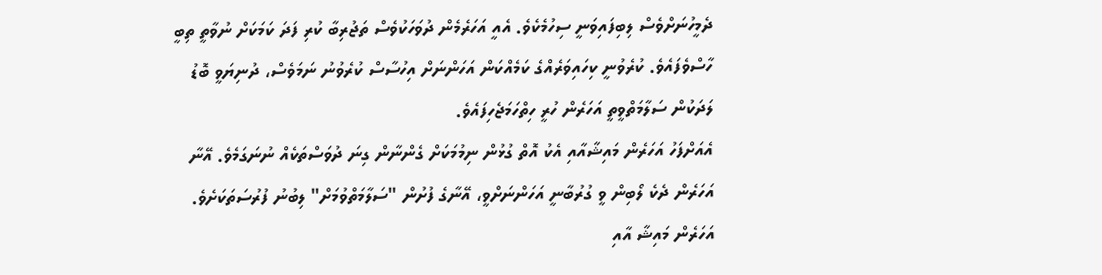ދެމީހުނަށްވެސް ލިބިފައިވަނީ ސިހުމެކެވެ. އެއީ އަހަރެމެން ދުވަހަކުވެސް ތަޖުރިބާ ކުރި ފަދަ ކަމަކަށް ނުވާތީ ތިބީ ހާސްވެފައެވެ. ކުރެވުނީ ކިހައިވަރެއްގެ ކަމެއްކަން އަހަންނަށް އިހުސާސް ކުރެވުނު ނަމަވެސް، ދުނިޔަވީ ބޮޑު ލަދަކުން ސަލާމަތްވީތީ އަހަރެން ހުރީ ހިތްހަމަޖެހިފައެވެ.
އެއަށްފަހު އަހަރެން މައިޝާއާއި އެކު އޮތް ގުޅުން ނިމުމަކަށް ގެންނާން ގިނަ ދުވަސްތަކެއް ނުނަގަމެވެ. އޭނާ އަހަރެން ދެކެ ލޯބިން ވީ ގުރުބާނީ އަހަންނަށްވީ، އޭނާގެ ފުށުން "ސަލާމަތްވުމަށް" ލިބުނު ފުރުސަތަކަށެވެ. އަހަރެން މައިޝާ އާއި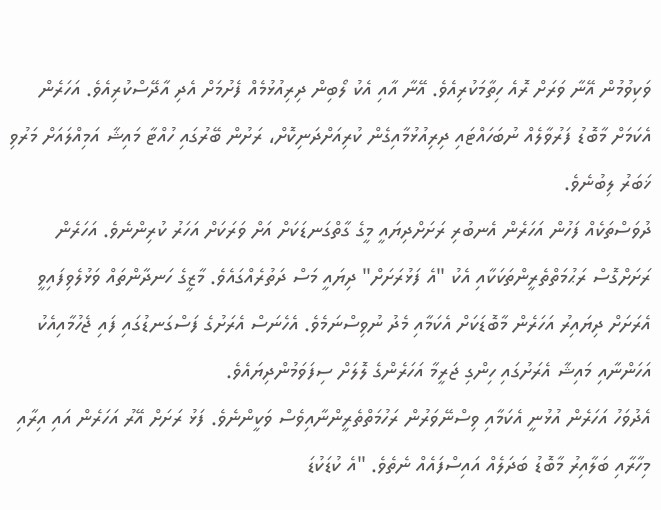ވަކިވުމުން އޭނާ ވަރަށް ރޮއެ ހިތާމަކުރިއެވެ. އޭނާ އާއި އެކު ލޯބިން ދިރިއުޅުމެއް ފެށުމަށް އެދި އާދޭސްކުރިއެވެ. އަހަރެން އެކަމަށް މާބޮޑު ފަރުވާލެއް ނުބަހައްޓައި ދިރިއުޅުމާއިގެން ކުރިއަށްދަނިކޮށް، ރަށުން ބޭރުގައި ހުއްޓާ މައިޝާ އަމިއްލައަށް މަރުވި ޚަބަރު ލިބުނެވެ.
ދުވަސްތަކެއް ފަހުން އަހަރެން އެނބުރި ރަށަށްދިޔައީ މީގެ ގާތްގަނޑަކަށް އަށް ވަރަކަށް އަހަރު ކުރިންނެވެ. އަހަރެން ރަށަށްގޮސް ރަޙުމަތްތެރީންތަކަކާއި އެކު "އެ ފަޅުރަށަށް" ދިޔައީ މަސް ދަތުރެއްގައެވެ. މާޒީގެ ހަނދާންތައް ވަޅުލެވިފައިވީ އެރަށަށް ދިޔައިރު އަހަރެން މާބޮޑަކަށް އެކަމާއި މެދު ނުވިސްނަމެވެ. އެހެނަސް އެރަށުގެ ފަސްގަނޑުގައި ފައި ޖެހުމާއިއެކު އަހަންނާއި މައިޝާ އެރަށުގައި ހިންގި ޖަރީމާ އަހަރެންގެ ލޮލަށް ސިފަވަމުންދިޔައެވެ.
އެދުވަހު އަހަރެން އުޅުނީ އެކަމާއި ވިސްނޭވަރުން ރަހުމަތްތެރީންނާއިވެސް ވަކީންނެވެ. ފަޅު ރަށަށް އޭރު އަހަރެން އައި އިރާއި މިހާރާއި ބަލާއިރު މާބޮޑު ބަދަލެއް އައިސްފައެއް ނެތެވެ. "އެ ކުޑަކުޑަ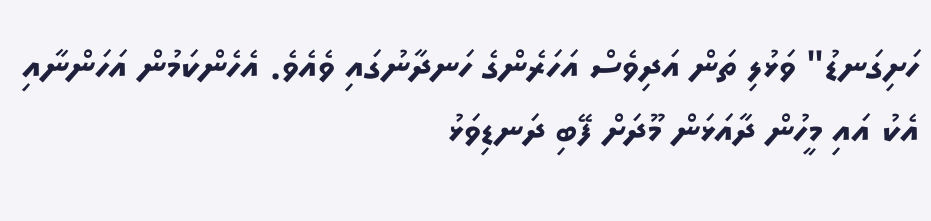ހަށިގަނޑު" ވަޅުލި ތަން އަދިވެސް އަހަރެންގެ ހަނދާނުގައި ވެއެވެ. އެހެންކަމުން އަހަންނާއި އެކު އައި މީހުން ދާއަޅަން މޫދަށް ފޭބި ދަނޑިވަޅު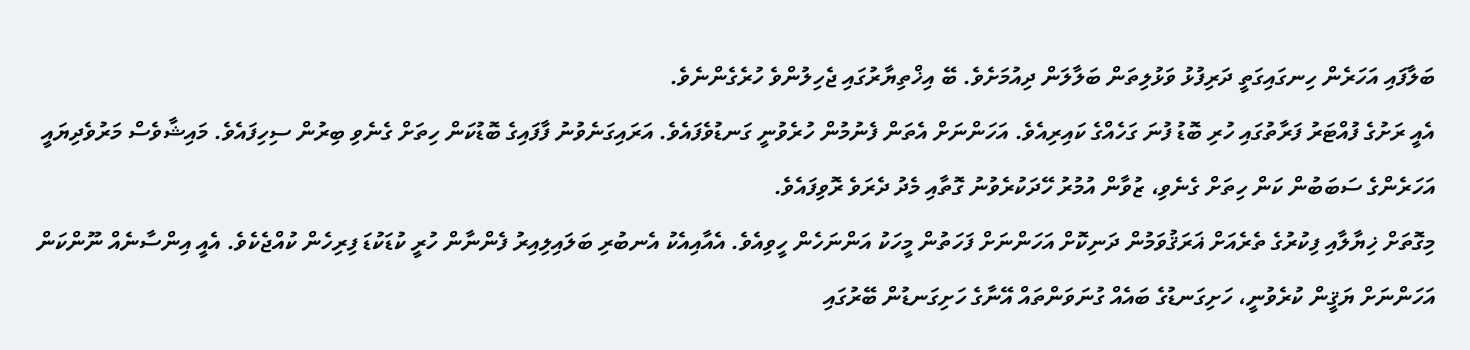ބަލާފައި އަހަރެން ހިނގައިގަތީ ދަރިފުޅު ވަޅުލިތަން ބަލާލަން ދިއުމަށެވެ. ބޭ އިޚްތިޔާރުގައި ޖެހިލުންވެ ހުރެގެންނެވެ.
އެއީ ރަށުގެ ފުއްޓަރު ފަރާތުގައި ހުރި ބޮޑު ފުނަ ގަހެއްގެ ކައިރިއެވެ. އަހަންނަށް އެތަން ފެނުމުން ހުރެވުނީ ގަނޑުވެފައެވެ. އަރައިގަނެވުނު ފާފައިގެ ބޮޑުކަން ހިތަށް ގެނެވި ބިރުން ސިހިފައެވެ. މައިޝާވެސް މަރުވެދިޔައީ އަހަރެންގެ ސަބަބުން ކަން ހިތަށް ގެނެވި، ޒުވާން އުމުރު ހޭދަކުރެވުނު ގޮތާއި މެދު ދެރަވެ ރޮވިފައެވެ.
މިގޮތަށް ޚިޔާލާއި ފިކުރުގެ ތެރެއަށް ޣަރަޤުވަމުން ދަނިކޮށް އަހަންނަށް ފަހަތުން މީހަކު އަންނަހެން ހީވިއެވެ. އެއާއިއެކު އެނބުރި ބަލައިލިއިރު ފެންނާން ހުރީ ކުޑަކުޑަ ފިރިހެން ކުއްޖެކެވެ. އެއީ އިންސާނެއް ނޫންކަން އަހަންނަށް ޔަޤީން ކުރެވުނީ، ހަށިގަނޑުގެ ބައެއް ގުނަވަންތައް އޭނާގެ ހަށިގަނޑުން ބޭރުގައި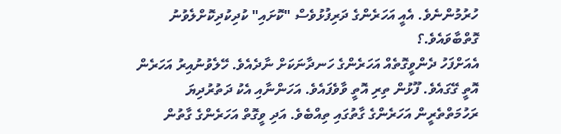ހުރުމުންނެވެ. އެއީ އަހަރެންގެ ދަރިފުޅުވެސް "ކޮށައި" ކުދިކުދިކޮށްލެވުނު ގޮތްބާވައެވެ.؟
އެއަށްފަހު ދެންވީގޮތެއް އަހަރެންގެ ހަނދާނަކަށް ނާދެއެވެ. ހޭލެވުނުއިރު އަހަރެން އޮތީ ގޭގައެވެ. ފޫޅުން ތިރި އޮތީ ވާވެފައެވެ. އަހަންނާއި އެކު ދަތުރުދިޔަ ރަހުމަތްތެރީން އަހަރެންގެ ގާތުގައި ތިއްބެވެ. އަދި ވީގޮތް އަހަރެންގެ ގާތުން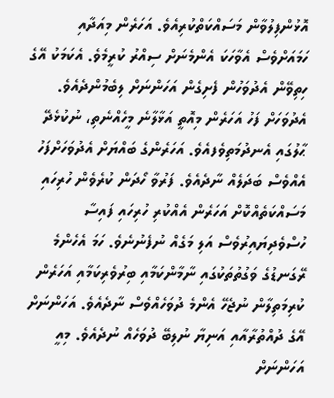އޮޅުންފިލުވާން މަސައްކަތްކުރިއެވެ. އަހަރެން މިއަދާއި ހަމައަށްވެސް އެވާހަކަ އެންމެނަށް ސިއްރު ކުރީމެވެ. އެކަމަކު އޭގެ ހިތިވޭން އެދުވަހުން ފެށިގެން އަހަންނަށް ލިބެމުންދެއެވެ.
އެދުވަހަށް ފަހު އަހަރެން މިއޮތީ އަޅާލާނެ މީހެއްނެތި، ނުކުޅެދޭ ޙާލުގައި އެނދުމަތިވެފއެވެ. އަހަރެންގެ ބައްޔަށް އެދުވަހަށްފަހު އެއްވެސް ބަދަލެއް ނާދެއެވެ. ފަރުވާ ހޯދަން ކުރެވެން ހުރިހައި މަސައްކަތެއްކޮށް އަހަރެން އެއްކުރި ހުރިހައި ފައިސާ ހުސްވެދިޔައިރުވެސް އަލި މަގެއް ނުފެނުނެވެ. ހަމަ އެހެންމެ ރޭގަނޑުގެ ވަގުތުތަކުގައި ނާމާންކަމާއި ބިރުވެރިކަމާއި އަހަރެން ކުރިމަތިލާން ނުޖެހޭ އެންމެ ދުވަހެއްވެސް ނާދެއެވެ. އަހަންނަށް އޭގެ ދުއްތުރާއާއި އަނިޔާ ނުލިބޭ ދުވަހެއް ނުދެއެވެ. މިއީ އަހަންނަށް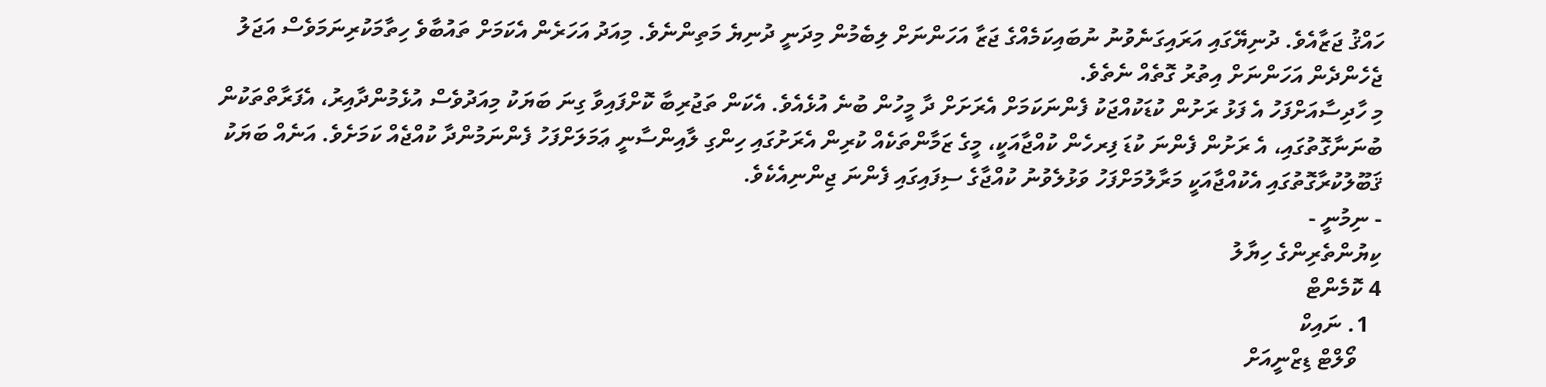ހައްޤު ޖަޒާއެވެ. ދުނިޔޭގައި އަރައިގަނެވުނު ނުބައިކަމެއްގެ ޖަޒާ އަހަންނަށް ލިބެމުން މިދަނީ ދުނިޔެ މަތިންނެވެ. މިއަދު އަހަރެން އެކަމަށް ތައުބާވެ ހިތާމަކުރިނަމަވެސް އަޖަލު ޖެހެންދެން އަހަންނަށް އިތުރު ގޮތެއް ނެތެވެ.
މި ހާދިސާއަށްފަހު އެ ފަޅު ރަށުން ކުޑަކުއްޖަކު ފެންނަކަމަށް އެރަށަށް ދާ މީހުން ބުނެ އުޅެއެވެ. އެކަން ތަޖުރިބާ ކޮށްފައިވާ ގިނަ ބަޔަކު މިއަދުވެސް އުޅެމުންދާއިރު، އެފަރާތްތަކުން ބުނަނާގޮތުގައި، އެ ރަށުން ފެންނަ ކުޑަ ފިރހެން ކުއްޖާއަކީ، މީގެ ޒަމާންތަކެއް ކުރިން އެރަށުގައި ހިންގި ލާއިންސާނީ ޢަމަލަށްފަހު ފެންނަމުންދާ ކުއްޖެއް ކަމަށެވެ. އަނެއް ބަޔަކު ޤަބޫލުކުރާގޮތުގައި އެކުއްޖާއަކީ މަރާލުމަށްފަހު ވަޅުލެވުނު ކުއްޖާގެ ސިފައިގައި ފެންނަ ޖިންނިއެކެވެ.
- ނިމުނީ -
ކިޔުންތެރިންގެ ހިޔާލު
4 ކޮމެންޓް
  1. ނައިކް
    ވޯލްޓް ޑިޒްނީއަށް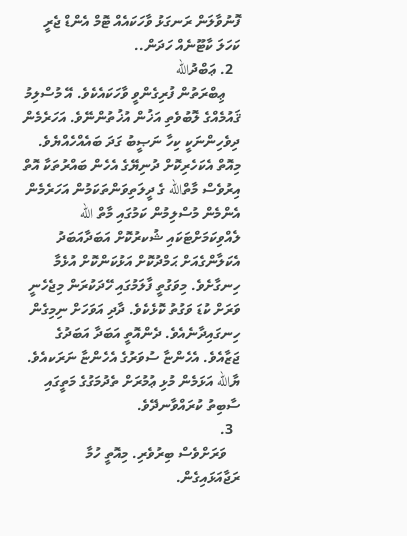ފޮނުވާލަން ރަނގަޅު ވާހަކައެއް ޓޮމް އެންޑް ޖެރީ ކަހަލަ ކާޓޫނެއް ހަދަން..
  2. ޢަބްދުالله
    ޢިބްރަތުން ފުރިގެންވީ ވާހަކައެކެވެ. އޭ މުސްލިމު ޤައުމެއްގެ ލޮބުވެތި އަޚުން އުޚުތުންނޭވެ. އަހަރެމެން ދިވެހިންނަކީ ކިހާ ނަޞީބު ގަދަ ބައެއްހެއްޔެވެ. މިއޮތް އެކަހެރިކޮށް ދުނިޔޭގެ އެހެން ބައްރުތަކާ އޮތް އިރުވެސް މާތްالله ގެ ދީލަތިވަންތަކަމުން އަހަރެމެން އެންމެން މުސްލިމުން ކަމުގައި މާތް الله ލެއްވިކަމަށްޓަކައި ޝުކރުކޮށް އަބަދާއަބަދު އެކަލާންގެއަށް ޙަމްދުކޮށް އަޅުކަންކޮށް އުޅެމާ ހިނގާށެވެ. މިވަގުތީ ފާލަމުގައި ހޭދަކުރަން މިޖެހެނީ ވަރަށް ކުޑަ ވަގުތު ކޮޅެކެވެ. ދާދި އަވަހަށް ނިމިގެން ހިނގައިދާނެއެވެ. ދެންއޮތީ އަބަދާ އަބަދުގެ ޖަޒާއެވެ. އެހެންޏާ ސުވަރުގެ އެހެންޏާ ނަރަކއެވެ. ޔާالله އަޅަމެން މުޅި ޢުމުރަށް ތެދުމަގުގެ މަތީގައި ސާބިތު ކުރައްވާނދޭވެ.
  3.
    ވަރަށްވެސް ބިރުވެރި. މިއޮތީ ހުމާ ރަޖާއަޅައިގެން.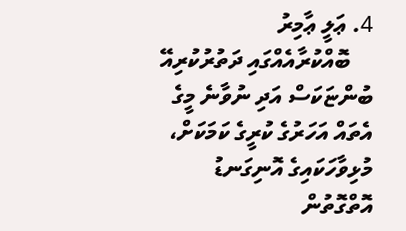4. ޢަލީ ޢާމިރު
    ބޮއްކުރާއެއްގައި ދަތުރުކުރިއޭ ބުންޏަކަސް އަދި ނުވާނެ މީގެ އެތައް އަހަރުގެ ކުރީގެ ކަމަކަށް، މުޅިވާހަކައިގެ އޮނިގަނޑު އޮތްގޮތުން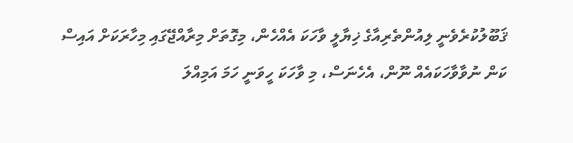ޤަބޫލުކުރެވެނީ ލިއުންތެރިއާގެ ޚިޔާލީ ވާހަކަ އެއްހެން، މިގޮތަށް މިރާއްޖޭގައި މިހާރަކަށް އައިސް ކަން ނުވާވާހަކައެއް ނޫން، އެހެނަސް، މި ވާހަކަ ހީވަނީ ހަމަ އަމިއްލަ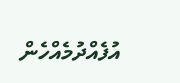އުފެއްދުމެއްހެން